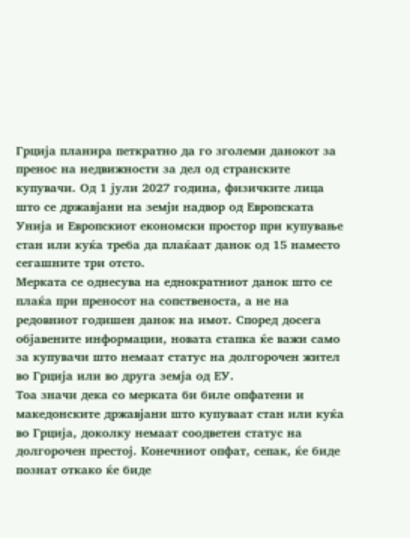Грција планира петкратно да го зголеми данокот за пренос на недвижности за дел од странските купувачи. Од 1 јули 2027 година, физичките лица што се државјани на земји надвор од Европската Унија и Европскиот економски простор при купување стан или куќа треба да плаќаат данок од 15 наместо сегашните три отсто.
Мерката се однесува на еднократниот данок што се плаќа при преносот на сопственоста, а не на редовниот годишен данок на имот. Според досега објавените информации, новата стапка ќе важи само за купувачи што немаат статус на долгорочен жител во Грција или во друга земја од ЕУ.
Тоа значи дека со мерката би биле опфатени и македонските државјани што купуваат стан или куќа во Грција, доколку немаат соодветен статус на долгорочен престој. Конечниот опфат, сепак, ќе биде познат откако ќе биде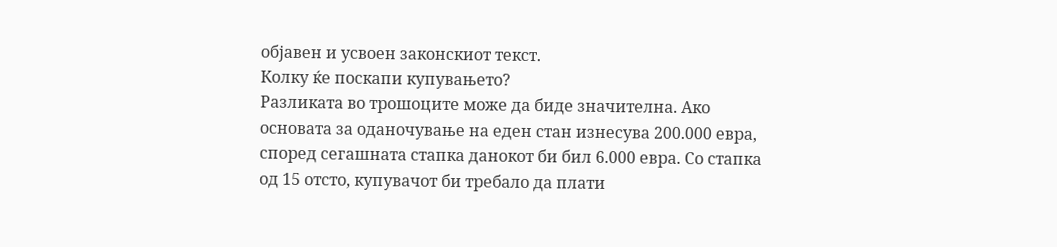објавен и усвоен законскиот текст.
Колку ќе поскапи купувањето?
Разликата во трошоците може да биде значителна. Ако основата за оданочување на еден стан изнесува 200.000 евра, според сегашната стапка данокот би бил 6.000 евра. Со стапка од 15 отсто, купувачот би требало да плати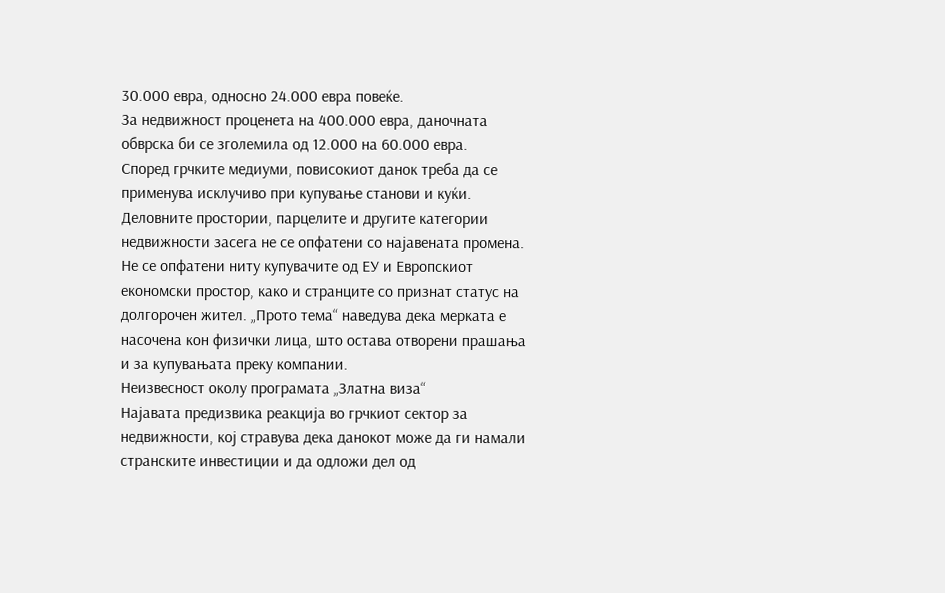30.000 евра, односно 24.000 евра повеќе.
За недвижност проценета на 400.000 евра, даночната обврска би се зголемила од 12.000 на 60.000 евра.
Според грчките медиуми, повисокиот данок треба да се применува исклучиво при купување станови и куќи. Деловните простории, парцелите и другите категории недвижности засега не се опфатени со најавената промена. Не се опфатени ниту купувачите од ЕУ и Европскиот економски простор, како и странците со признат статус на долгорочен жител. „Прото тема“ наведува дека мерката е насочена кон физички лица, што остава отворени прашања и за купувањата преку компании.
Неизвесност околу програмата „Златна виза“
Најавата предизвика реакција во грчкиот сектор за недвижности, кој стравува дека данокот може да ги намали странските инвестиции и да одложи дел од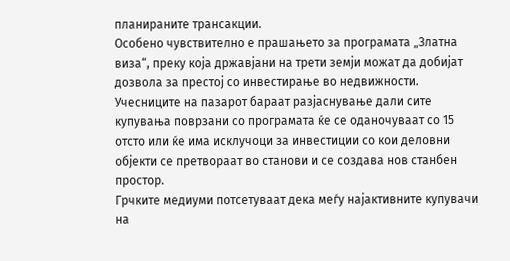планираните трансакции.
Особено чувствително е прашањето за програмата „Златна виза“, преку која државјани на трети земји можат да добијат дозвола за престој со инвестирање во недвижности. Учесниците на пазарот бараат разјаснување дали сите купувања поврзани со програмата ќе се оданочуваат со 15 отсто или ќе има исклучоци за инвестиции со кои деловни објекти се претвораат во станови и се создава нов станбен простор.
Грчките медиуми потсетуваат дека меѓу најактивните купувачи на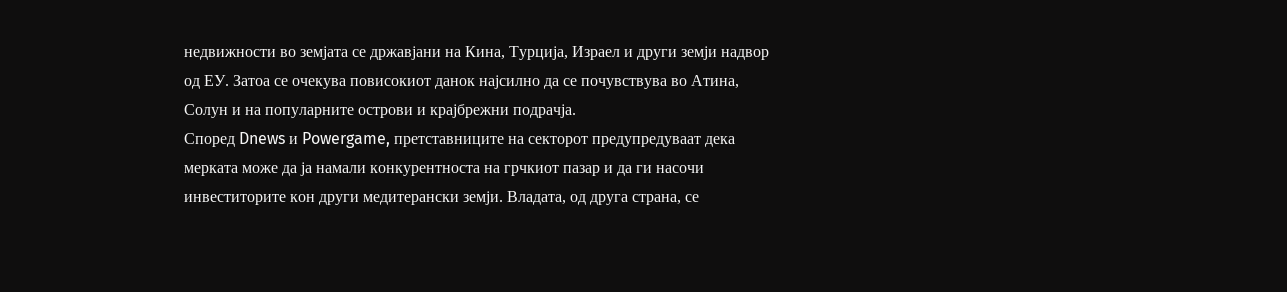недвижности во земјата се државјани на Кина, Турција, Израел и други земји надвор од ЕУ. Затоа се очекува повисокиот данок најсилно да се почувствува во Атина, Солун и на популарните острови и крајбрежни подрачја.
Според Dnews и Powergame, претставниците на секторот предупредуваат дека мерката може да ја намали конкурентноста на грчкиот пазар и да ги насочи инвеститорите кон други медитерански земји. Владата, од друга страна, се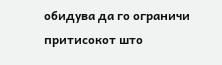обидува да го ограничи притисокот што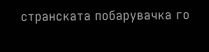странската побарувачка го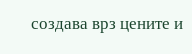создава врз цените и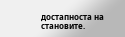достапноста на становите.